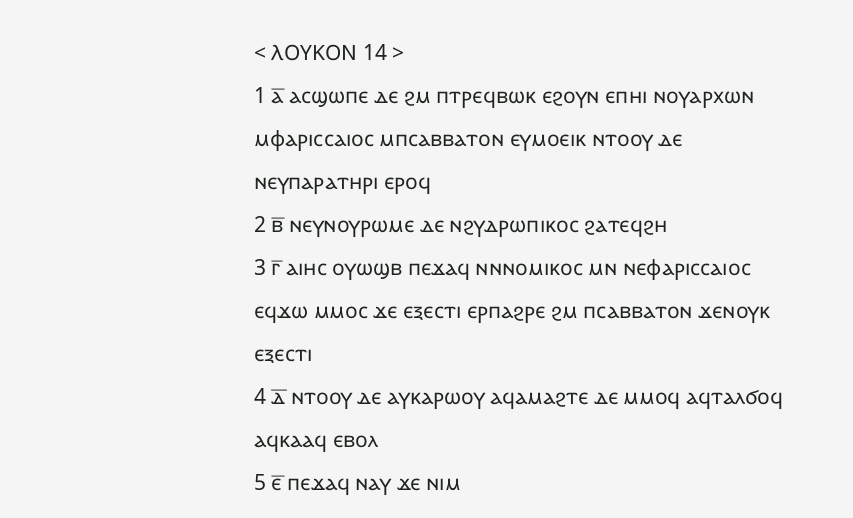< ⲖⲞⲨⲔⲞⲚ 14 >
1 ⲁ̅ ⲁⲥϣⲱⲡⲉ ⲇⲉ ϩⲙ ⲡⲧⲣⲉϥⲃⲱⲕ ⲉϩⲟⲩⲛ ⲉⲡⲏⲓ ⲛⲟⲩⲁⲣⲭⲱⲛ ⲙⲫⲁⲣⲓⲥⲥⲁⲓⲟⲥ ⲙⲡⲥⲁⲃⲃⲁⲧⲟⲛ ⲉⲩⲙⲟⲉⲓⲕ ⲛⲧⲟⲟⲩ ⲇⲉ ⲛⲉⲩⲡⲁⲣⲁⲧⲏⲣⲓ ⲉⲣⲟϥ
2 ⲃ̅ ⲛⲉⲩⲛⲟⲩⲣⲱⲙⲉ ⲇⲉ ⲛϩⲩⲇⲣⲱⲡⲓⲕⲟⲥ ϩⲁⲧⲉϥϩⲏ
3 ⲅ̅ ⲁⲓⲏⲥ ⲟⲩⲱϣⲃ ⲡⲉϫⲁϥ ⲛⲛⲛⲟⲙⲓⲕⲟⲥ ⲙⲛ ⲛⲉⲫⲁⲣⲓⲥⲥⲁⲓⲟⲥ ⲉϥϫⲱ ⲙⲙⲟⲥ ϫⲉ ⲉⲝⲉⲥⲧⲓ ⲉⲣⲡⲁϩⲣⲉ ϩⲙ ⲡⲥⲁⲃⲃⲁⲧⲟⲛ ϫⲉⲛⲟⲩⲕ ⲉⲝⲉⲥⲧⲓ
4 ⲇ̅ ⲛⲧⲟⲟⲩ ⲇⲉ ⲁⲩⲕⲁⲣⲱⲟⲩ ⲁϥⲁⲙⲁϩⲧⲉ ⲇⲉ ⲙⲙⲟϥ ⲁϥⲧⲁⲗϭⲟϥ ⲁϥⲕⲁⲁϥ ⲉⲃⲟⲗ
5 ⲉ̅ ⲡⲉϫⲁϥ ⲛⲁⲩ ϫⲉ ⲛⲓⲙ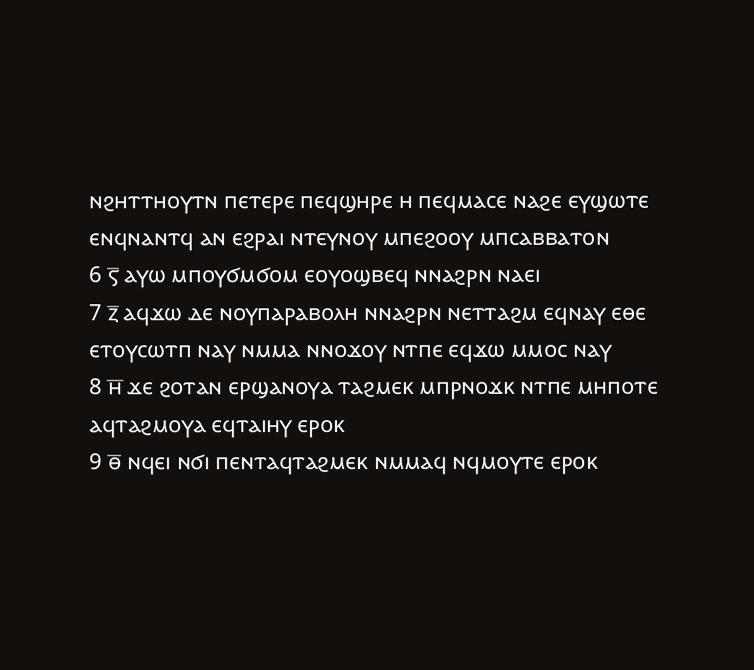ⲛϩⲏⲧⲧⲏⲟⲩⲧⲛ ⲡⲉⲧⲉⲣⲉ ⲡⲉϥϣⲏⲣⲉ ⲏ ⲡⲉϥⲙⲁⲥⲉ ⲛⲁϩⲉ ⲉⲩϣⲱⲧⲉ ⲉⲛϥⲛⲁⲛⲧϥ ⲁⲛ ⲉϩⲣⲁⲓ ⲛⲧⲉⲩⲛⲟⲩ ⲙⲡⲉϩⲟⲟⲩ ⲙⲡⲥⲁⲃⲃⲁⲧⲟⲛ
6 ⲋ̅ ⲁⲩⲱ ⲙⲡⲟⲩϭⲙϭⲟⲙ ⲉⲟⲩⲟϣⲃⲉϥ ⲛⲛⲁϩⲣⲛ ⲛⲁⲉⲓ
7 ⲍ̅ ⲁϥϫⲱ ⲇⲉ ⲛⲟⲩⲡⲁⲣⲁⲃⲟⲗⲏ ⲛⲛⲁϩⲣⲛ ⲛⲉⲧⲧⲁϩⲙ ⲉϥⲛⲁⲩ ⲉⲑⲉ ⲉⲧⲟⲩⲥⲱⲧⲡ ⲛⲁⲩ ⲛⲙⲙⲁ ⲛⲛⲟϫⲟⲩ ⲛⲧⲡⲉ ⲉϥϫⲱ ⲙⲙⲟⲥ ⲛⲁⲩ
8 ⲏ̅ ϫⲉ ϩⲟⲧⲁⲛ ⲉⲣϣⲁⲛⲟⲩⲁ ⲧⲁϩⲙⲉⲕ ⲙⲡⲣⲛⲟϫⲕ ⲛⲧⲡⲉ ⲙⲏⲡⲟⲧⲉ ⲁϥⲧⲁϩⲙⲟⲩⲁ ⲉϥⲧⲁⲓⲏⲩ ⲉⲣⲟⲕ
9 ⲑ̅ ⲛϥⲉⲓ ⲛϭⲓ ⲡⲉⲛⲧⲁϥⲧⲁϩⲙⲉⲕ ⲛⲙⲙⲁϥ ⲛϥⲙⲟⲩⲧⲉ ⲉⲣⲟⲕ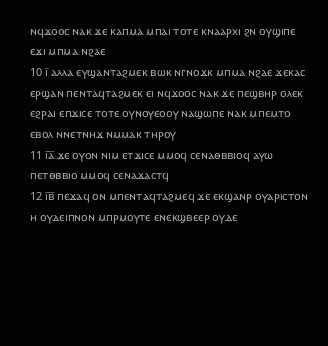ⲛϥϫⲟⲟⲥ ⲛⲁⲕ ϫⲉ ⲕⲁⲡⲙⲁ ⲙⲡⲁⲓ ⲧⲟⲧⲉ ⲕⲛⲁⲁⲣⲭⲓ ϩⲛ ⲟⲩϣⲓⲡⲉ ⲉϫⲓ ⲙⲡⲙⲁ ⲛϩⲁⲉ
10 ⲓ̅ ⲁⲗⲗⲁ ⲉⲩϣⲁⲛⲧⲁϩⲙⲉⲕ ⲃⲱⲕ ⲛⲅⲛⲟϫⲕ ⲙⲡⲙⲁ ⲛϩⲁⲉ ϫⲉⲕⲁⲥ ⲉⲣϣⲁⲛ ⲡⲉⲛⲧⲁϥⲧⲁϩⲙⲉⲕ ⲉⲓ ⲛϥϫⲟⲟⲥ ⲛⲁⲕ ϫⲉ ⲡⲉϣⲃⲏⲣ ⲟⲗⲉⲕ ⲉϩⲣⲁⲓ ⲉⲡϫⲓⲥⲉ ⲧⲟⲧⲉ ⲟⲩⲛⲟⲩⲉⲟⲟⲩ ⲛⲁϣⲱⲡⲉ ⲛⲁⲕ ⲙⲡⲉⲙⲧⲟ ⲉⲃⲟⲗ ⲛⲛⲉⲧⲛⲏϫ ⲛⲙⲙⲁⲕ ⲧⲏⲣⲟⲩ
11 ⲓ̅ⲁ̅ ϫⲉ ⲟⲩⲟⲛ ⲛⲓⲙ ⲉⲧϫⲓⲥⲉ ⲙⲙⲟϥ ⲥⲉⲛⲁⲑⲃⲃⲓⲟϥ ⲁⲩⲱ ⲡⲉⲧⲑⲃⲃⲓⲟ ⲙⲙⲟϥ ⲥⲉⲛⲁϫⲁⲥⲧϥ
12 ⲓ̅ⲃ̅ ⲡⲉϫⲁϥ ⲟⲛ ⲙⲡⲉⲛⲧⲁϥⲧⲁϩⲙⲉϥ ϫⲉ ⲉⲕϣⲁⲛⲣ ⲟⲩⲁⲣⲓⲥⲧⲟⲛ ⲏ ⲟⲩⲇⲉⲓⲡⲛⲟⲛ ⲙⲡⲣⲙⲟⲩⲧⲉ ⲉⲛⲉⲕϣⲃⲉⲉⲣ ⲟⲩⲇⲉ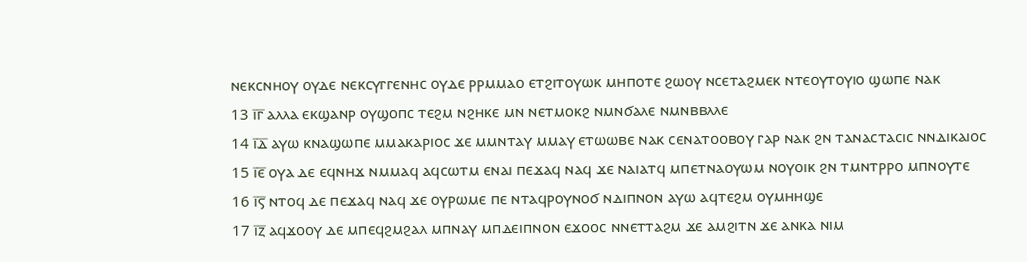ⲛⲉⲕⲥⲛⲏⲟⲩ ⲟⲩⲇⲉ ⲛⲉⲕⲥⲩⲅⲅⲉⲛⲏⲥ ⲟⲩⲇⲉ ⲣⲣⲙⲙⲁⲟ ⲉⲧϩⲓⲧⲟⲩⲱⲕ ⲙⲏⲡⲟⲧⲉ ϩⲱⲟⲩ ⲛⲥⲉⲧⲁϩⲙⲉⲕ ⲛⲧⲉⲟⲩⲧⲟⲩⲓⲟ ϣⲱⲡⲉ ⲛⲁⲕ
13 ⲓ̅ⲅ̅ ⲁⲗⲗⲁ ⲉⲕϣⲁⲛⲣ ⲟⲩϣⲟⲡⲥ ⲧⲉϩⲙ ⲛϩⲏⲕⲉ ⲙⲛ ⲛⲉⲧⲙⲟⲕϩ ⲛⲙⲛϭⲁⲗⲉ ⲛⲙⲛⲃⲃⲗⲗⲉ
14 ⲓ̅ⲇ̅ ⲁⲩⲱ ⲕⲛⲁϣⲱⲡⲉ ⲙⲙⲁⲕⲁⲣⲓⲟⲥ ϫⲉ ⲙⲙⲛⲧⲁⲩ ⲙⲙⲁⲩ ⲉⲧⲱⲱⲃⲉ ⲛⲁⲕ ⲥⲉⲛⲁⲧⲟⲟⲃⲟⲩ ⲅⲁⲣ ⲛⲁⲕ ϩⲛ ⲧⲁⲛⲁⲥⲧⲁⲥⲓⲥ ⲛⲛⲇⲓⲕⲁⲓⲟⲥ
15 ⲓ̅ⲉ̅ ⲟⲩⲁ ⲇⲉ ⲉϥⲛⲏϫ ⲛⲙⲙⲁϥ ⲁϥⲥⲱⲧⲙ ⲉⲛⲁⲓ ⲡⲉϫⲁϥ ⲛⲁϥ ϫⲉ ⲛⲁⲓⲁⲧϥ ⲙⲡⲉⲧⲛⲁⲟⲩⲱⲙ ⲛⲟⲩⲟⲓⲕ ϩⲛ ⲧⲙⲛⲧⲣⲣⲟ ⲙⲡⲛⲟⲩⲧⲉ
16 ⲓ̅ⲋ̅ ⲛⲧⲟϥ ⲇⲉ ⲡⲉϫⲁϥ ⲛⲁϥ ϫⲉ ⲟⲩⲣⲱⲙⲉ ⲡⲉ ⲛⲧⲁϥⲣⲟⲩⲛⲟϭ ⲛⲇⲓⲡⲛⲟⲛ ⲁⲩⲱ ⲁϥⲧⲉϩⲙ ⲟⲩⲙⲏⲏϣⲉ
17 ⲓ̅ⲍ̅ ⲁϥϫⲟⲟⲩ ⲇⲉ ⲙⲡⲉϥϩⲙϩⲁⲗ ⲙⲡⲛⲁⲩ ⲙⲡⲇⲉⲓⲡⲛⲟⲛ ⲉϫⲟⲟⲥ ⲛⲛⲉⲧⲧⲁϩⲙ ϫⲉ ⲁⲙϩⲓⲧⲛ ϫⲉ ⲁⲛⲕⲁ ⲛⲓⲙ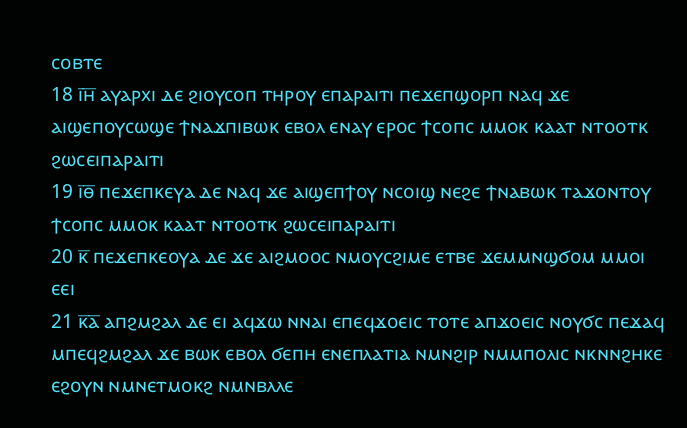ⲥⲟⲃⲧⲉ
18 ⲓ̅ⲏ̅ ⲁⲩⲁⲣⲭⲓ ⲇⲉ ϩⲓⲟⲩⲥⲟⲡ ⲧⲏⲣⲟⲩ ⲉⲡⲁⲣⲁⲓⲧⲓ ⲡⲉϫⲉⲡϣⲟⲣⲡ ⲛⲁϥ ϫⲉ ⲁⲓϣⲉⲡⲟⲩⲥⲱϣⲉ ϯⲛⲁϫⲡⲓⲃⲱⲕ ⲉⲃⲟⲗ ⲉⲛⲁⲩ ⲉⲣⲟⲥ ϯⲥⲟⲡⲥ ⲙⲙⲟⲕ ⲕⲁⲁⲧ ⲛⲧⲟⲟⲧⲕ ϩⲱⲥⲉⲓⲡⲁⲣⲁⲓⲧⲓ
19 ⲓ̅ⲑ̅ ⲡⲉϫⲉⲡⲕⲉⲩⲁ ⲇⲉ ⲛⲁϥ ϫⲉ ⲁⲓϣⲉⲡϯⲟⲩ ⲛⲥⲟⲓϣ ⲛⲉϩⲉ ϯⲛⲁⲃⲱⲕ ⲧⲁϫⲟⲛⲧⲟⲩ ϯⲥⲟⲡⲥ ⲙⲙⲟⲕ ⲕⲁⲁⲧ ⲛⲧⲟⲟⲧⲕ ϩⲱⲥⲉⲓⲡⲁⲣⲁⲓⲧⲓ
20 ⲕ̅ ⲡⲉϫⲉⲡⲕⲉⲟⲩⲁ ⲇⲉ ϫⲉ ⲁⲓϩⲙⲟⲟⲥ ⲛⲙⲟⲩⲥϩⲓⲙⲉ ⲉⲧⲃⲉ ϫⲉⲙⲙⲛϣϭⲟⲙ ⲙⲙⲟⲓ ⲉⲉⲓ
21 ⲕ̅ⲁ̅ ⲁⲡϩⲙϩⲁⲗ ⲇⲉ ⲉⲓ ⲁϥϫⲱ ⲛⲛⲁⲓ ⲉⲡⲉϥϫⲟⲉⲓⲥ ⲧⲟⲧⲉ ⲁⲡϫⲟⲉⲓⲥ ⲛⲟⲩϭⲥ ⲡⲉϫⲁϥ ⲙⲡⲉϥϩⲙϩⲁⲗ ϫⲉ ⲃⲱⲕ ⲉⲃⲟⲗ ϭⲉⲡⲏ ⲉⲛⲉⲡⲗⲁⲧⲓⲁ ⲛⲙⲛϩⲓⲣ ⲛⲙⲙⲡⲟⲗⲓⲥ ⲛⲕⲛⲛϩⲏⲕⲉ ⲉϩⲟⲩⲛ ⲛⲙⲛⲉⲧⲙⲟⲕϩ ⲛⲙⲛⲃⲗⲗⲉ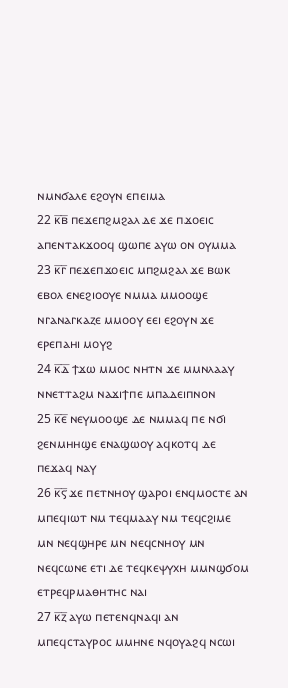ⲛⲙⲛϭⲁⲗⲉ ⲉϩⲟⲩⲛ ⲉⲡⲉⲓⲙⲁ
22 ⲕ̅ⲃ̅ ⲡⲉϫⲉⲡϩⲙϩⲁⲗ ⲇⲉ ϫⲉ ⲡϫⲟⲉⲓⲥ ⲁⲡⲉⲛⲧⲁⲕϫⲟⲟϥ ϣⲱⲡⲉ ⲁⲩⲱ ⲟⲛ ⲟⲩⲙⲙⲁ
23 ⲕ̅ⲅ̅ ⲡⲉϫⲉⲡϫⲟⲉⲓⲥ ⲙⲡϩⲙϩⲁⲗ ϫⲉ ⲃⲱⲕ ⲉⲃⲟⲗ ⲉⲛⲉϩⲓⲟⲟⲩⲉ ⲛⲙⲙⲁ ⲙⲙⲟⲟϣⲉ ⲛⲅⲁⲛⲁⲅⲕⲁⲍⲉ ⲙⲙⲟⲟⲩ ⲉⲉⲓ ⲉϩⲟⲩⲛ ϫⲉ ⲉⲣⲉⲡⲁⲏⲓ ⲙⲟⲩϩ
24 ⲕ̅ⲇ̅ ϯϫⲱ ⲙⲙⲟⲥ ⲛⲏⲧⲛ ϫⲉ ⲙⲙⲛⲗⲁⲁⲩ ⲛⲛⲉⲧⲧⲁϩⲙ ⲛⲁϫⲓϯⲡⲉ ⲙⲡⲁⲇⲉⲓⲡⲛⲟⲛ
25 ⲕ̅ⲉ̅ ⲛⲉⲩⲙⲟⲟϣⲉ ⲇⲉ ⲛⲙⲙⲁϥ ⲡⲉ ⲛϭⲓ ϩⲉⲛⲙⲏⲏϣⲉ ⲉⲛⲁϣⲱⲟⲩ ⲁϥⲕⲟⲧϥ ⲇⲉ ⲡⲉϫⲁϥ ⲛⲁⲩ
26 ⲕ̅ⲋ̅ ϫⲉ ⲡⲉⲧⲛⲏⲟⲩ ϣⲁⲣⲟⲓ ⲉⲛϥⲙⲟⲥⲧⲉ ⲁⲛ ⲙⲡⲉϥⲓⲱⲧ ⲛⲙ ⲧⲉϥⲙⲁⲁⲩ ⲛⲙ ⲧⲉϥⲥϩⲓⲙⲉ ⲙⲛ ⲛⲉϥϣⲏⲣⲉ ⲙⲛ ⲛⲉϥⲥⲛⲏⲟⲩ ⲙⲛ ⲛⲉϥⲥⲱⲛⲉ ⲉⲧⲓ ⲇⲉ ⲧⲉϥⲕⲉⲯⲩⲭⲏ ⲙⲙⲛϣϭⲟⲙ ⲉⲧⲣⲉϥⲣⲙⲁⲑⲏⲧⲏⲥ ⲛⲁⲓ
27 ⲕ̅ⲍ̅ ⲁⲩⲱ ⲡⲉⲧⲉⲛϥⲛⲁϥⲓ ⲁⲛ ⲙⲡⲉϥⲥⲧⲁⲩⲣⲟⲥ ⲙⲙⲏⲛⲉ ⲛϥⲟⲩⲁϩϥ ⲛⲥⲱⲓ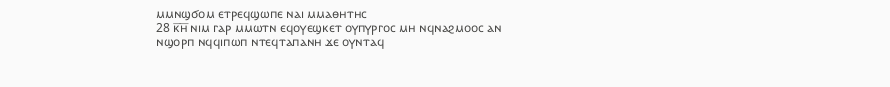ⲙⲙⲛϣϭⲟⲙ ⲉⲧⲣⲉϥϣⲱⲡⲉ ⲛⲁⲓ ⲙⲙⲁⲑⲏⲧⲏⲥ
28 ⲕ̅ⲏ̅ ⲛⲓⲙ ⲅⲁⲣ ⲙⲙⲱⲧⲛ ⲉϥⲟⲩⲉϣⲕⲉⲧ ⲟⲩⲡⲩⲣⲅⲟⲥ ⲙⲏ ⲛϥⲛⲁϩⲙⲟⲟⲥ ⲁⲛ ⲛϣⲟⲣⲡ ⲛϥϥⲓⲡⲱⲡ ⲛⲧⲉϥⲧⲁⲡⲁⲛⲏ ϫⲉ ⲟⲩⲛⲧⲁϥ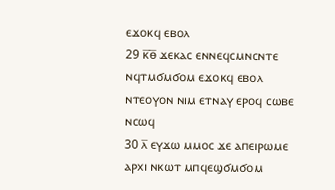ⲉϫⲟⲕϥ ⲉⲃⲟⲗ
29 ⲕ̅ⲑ̅ ϫⲉⲕⲁⲥ ⲉⲛⲛⲉϥⲥⲙⲛⲥⲛⲧⲉ ⲛϥⲧⲙϭⲙϭⲟⲙ ⲉϫⲟⲕϥ ⲉⲃⲟⲗ ⲛⲧⲉⲟⲩⲟⲛ ⲛⲓⲙ ⲉⲧⲛⲁⲩ ⲉⲣⲟϥ ⲥⲱⲃⲉ ⲛⲥⲱϥ
30 ⲗ̅ ⲉⲩϫⲱ ⲙⲙⲟⲥ ϫⲉ ⲁⲡⲉⲓⲣⲱⲙⲉ ⲁⲣⲭⲓ ⲛⲕⲱⲧ ⲙⲡϥⲉϣϭⲙϭⲟⲙ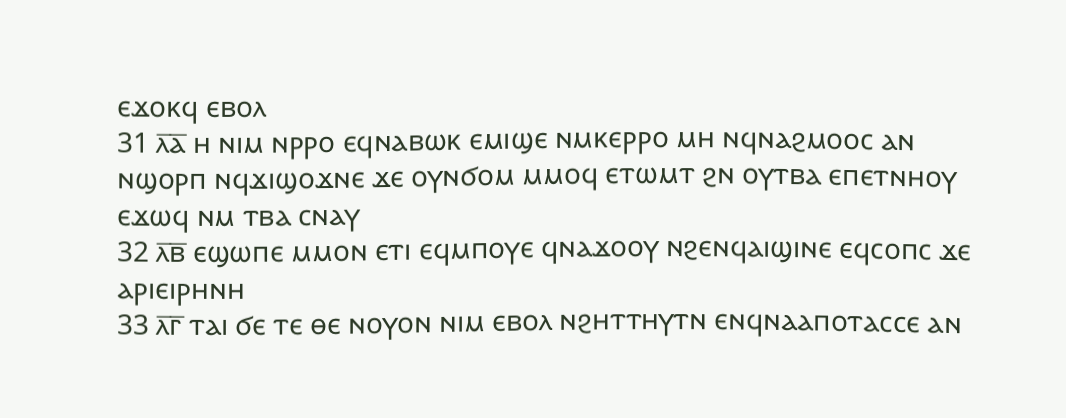ⲉϫⲟⲕϥ ⲉⲃⲟⲗ
31 ⲗ̅ⲁ̅ ⲏ ⲛⲓⲙ ⲛⲣⲣⲟ ⲉϥⲛⲁⲃⲱⲕ ⲉⲙⲓϣⲉ ⲛⲙⲕⲉⲣⲣⲟ ⲙⲏ ⲛϥⲛⲁϩⲙⲟⲟⲥ ⲁⲛ ⲛϣⲟⲣⲡ ⲛϥϫⲓϣⲟϫⲛⲉ ϫⲉ ⲟⲩⲛϭⲟⲙ ⲙⲙⲟϥ ⲉⲧⲱⲙⲧ ϩⲛ ⲟⲩⲧⲃⲁ ⲉⲡⲉⲧⲛⲏⲟⲩ ⲉϫⲱϥ ⲛⲙ ⲧⲃⲁ ⲥⲛⲁⲩ
32 ⲗ̅ⲃ̅ ⲉϣⲱⲡⲉ ⲙⲙⲟⲛ ⲉⲧⲓ ⲉϥⲙⲡⲟⲩⲉ ϥⲛⲁϫⲟⲟⲩ ⲛϩⲉⲛϥⲁⲓϣⲓⲛⲉ ⲉϥⲥⲟⲡⲥ ϫⲉ ⲁⲣⲓⲉⲓⲣⲏⲛⲏ
33 ⲗ̅ⲅ̅ ⲧⲁⲓ ϭⲉ ⲧⲉ ⲑⲉ ⲛⲟⲩⲟⲛ ⲛⲓⲙ ⲉⲃⲟⲗ ⲛϩⲏⲧⲧⲏⲩⲧⲛ ⲉⲛϥⲛⲁⲁⲡⲟⲧⲁⲥⲥⲉ ⲁⲛ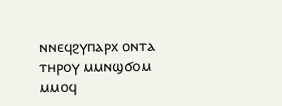ⲛⲛⲉϥϩⲩⲡⲁⲣⲭ ⲟⲛⲧⲁ ⲧⲏⲣⲟⲩ ⲙⲙⲛϣϭⲟⲙ ⲙⲙⲟϥ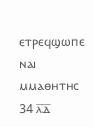ⲉⲧⲣⲉϥϣⲱⲡⲉ ⲛⲁⲓ ⲙⲙⲁⲑⲏⲧⲏⲥ
34 ⲗ̅ⲇ̅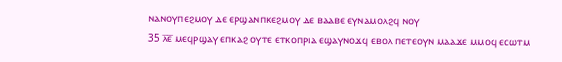ⲛⲁⲛⲟⲩⲡⲉϩⲙⲟⲩ ⲇⲉ ⲉⲣϣⲁⲛⲡⲕⲉϩⲙⲟⲩ ⲇⲉ ⲃⲁⲁⲃⲉ ⲉⲩⲛⲁⲙⲟⲗϩϥ ⲛⲟⲩ
35 ⲗ̅ⲉ̅ ⲙⲉϥⲣϣⲁⲩ ⲉⲡⲕⲁϩ ⲟⲩⲧⲉ ⲉⲧⲕⲟⲡⲣⲓⲁ ⲉϣⲁⲩⲛⲟϫϥ ⲉⲃⲟⲗ ⲡⲉⲧⲉⲟⲩⲛ ⲙⲁⲁϫⲉ ⲙⲙⲟϥ ⲉⲥⲱⲧⲙ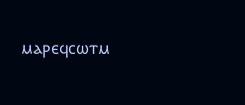ⲙⲁⲣⲉϥⲥⲱⲧⲙ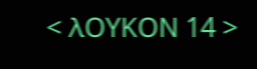< ⲖⲞⲨⲔⲞⲚ 14 >